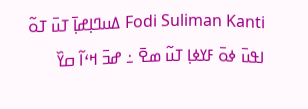Fodi Suliman Kanti ߡߎߣߊ߲ߝߊ߲߫ ߠߎ߫ ߠߋ߬ ߊߟߎ߫ ߦߋ߫ ߓߌߦߊ߲ ߠߎ߬ ߘߐ߫ ߸ ߝߏ߫ ߞߵߊ߬ ߛߌ߰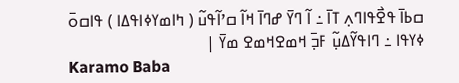ߛߕߊ߫ ߟߐ߯ߟߊߣߍ߲ ߠߊ߫ ߸ ߊ߬ ߣߌ߫ ߝߣߊ߫ ߞߊ߬ ߛߴߊ߬ߟߎ߬ ( ߤߊߘߌߦߊߟߡߊ ) ߟߊߛߋ߫ ߦߌߟߊ ߸ ߣߊߟߌ߬ߡߎ߲߬ ߓߏ߲߫ ߞߘߐߞߘߐ ߘߌ߫ |
Karamo Baba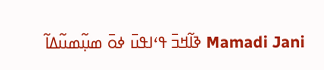Mamadi Jani ߢߊ߬ߞߏ߫ ߟߵߊߟߎ߫ ߦߋ߫ ߘߎ߲߬ߘߎ߬ߡߊ߬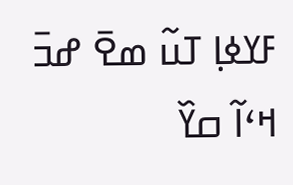ߓߌߦߊ߲ ߠߎ߬ ߘߐ߫ ߝߏ߫ ߞߵߊ߬ ߛߌ߰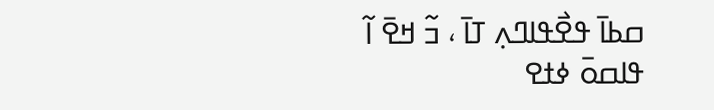ߛߕߊ߫ ߟߐ߯ߟߊߣߍ߲ ߠߊ߫ ، ߏ߬ ߞߐ߫ ߊ߬ ߟߊߛߋ߫ ߦߙߐ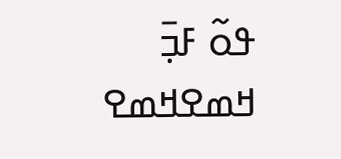ߟߋ߬ ߓߏ߲߫ ߞߘߐߞߘߐ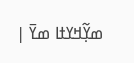ߘߌ߲߬ߞߌߙߊ ߘߌ߫ |